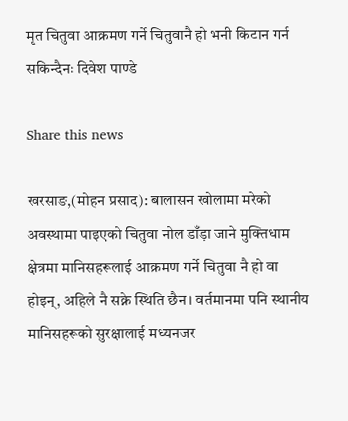मृत चितुवा आक्रमण गर्ने चितुवानै हो भनी किटान गर्न सकिन्दैनः दिवेश पाण्डे

Share this news

खरसाङ,(मोहन प्रसाद): बालासन खोलामा मरेको अवस्थामा पाइएको चितुवा नोल डाँड़ा जाने मुक्तिधाम क्षेत्रमा मानिसहरूलाई आक्रमण गर्ने चितुवा नै हो वा होइन्‌‍, अहिले नै सक्ने स्थिति छैन। वर्तमानमा पनि स्थानीय मानिसहरूको सुरक्षालाई मध्यनजर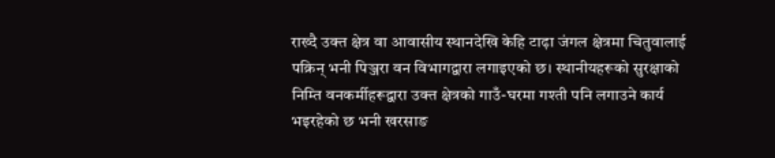राख्दै उक्त क्षेत्र वा आवासीय स्थानदेखि केहि टाढ़ा जंगल क्षेत्रमा चितुवालाई पक्रिन्‌‍ भनी पिञ्जरा वन विभागद्वारा लगाइएको छ। स्थानीयहरूको सुरक्षाको निम्ति वनकर्मीहरूद्वारा उक्त क्षेत्रको गाउँ-घरमा गश्ती पनि लगाउने कार्य भइरहेको छ भनी खरसाङ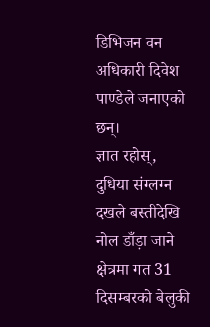डिभिजन वन अधिकारी दिवेश पाण्डेले जनाएको छन्‌‍।
ज्ञात रहोस्‌‍, दुधिया संग्लग्न दखले बस्तीदेखि नोल डाँड़ा जाने क्षेत्रमा गत 31 दिसम्बरको बेलुकी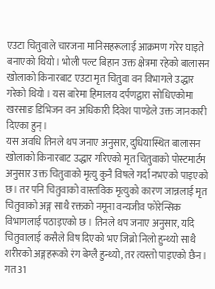एउटा चितुवाले चारजना मानिसहरूलाई आक्रमण गरेर घाइते बनाएको थियो। भोली पल्ट बिहान उक्त क्षेत्रमा रहेको बालासन खोलाको किनारबाट एउटा मृत चितुवा वन विभागले उद्धार गरेको थियो । यस बारेमा हिमालय दर्पणद्वारा सोधिएकोमा खरसाङ डिभिजन वन अधिकारी दिवेश पाण्डेले उक्त जानकारी दिएका हुन्‌‍।
यस अवधि तिनले थप जनाए अनुसार, दुधियास्थित बालासन खोलाको किनारबाट उद्धार गरिएको मृत चितुवाको पोस्टमार्टम अनुसार उक्त चितुवाको मृत्यु कुनै विषले गर्दा नभएको पाइएको छ। तर पनि चितुवाको वास्तविक मृत्युको कारण जान्नलाई मृत चितुवाको अङ्ग साथै रक्तको नमूना वन्यजीव फोरेन्सिक विभागलाई पठाइएको छ । तिनले थप जनाए अनुसार, यदि चितुवालाई कसैले विष दिएको भए जिब्रो निलो हुन्थ्यो साथै शरीरको अङ्गहरूको रंग बेग्लै हुन्थ्यो, तर त्यस्तो पाइएको छैन। गत 31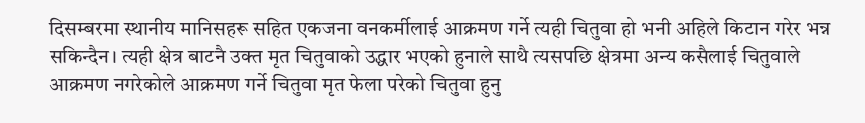दिसम्बरमा स्थानीय मानिसहरू सहित एकजना वनकर्मीलाई आक्रमण गर्ने त्यही चितुवा हो भनी अहिले किटान गरेर भन्न सकिन्दैन। त्यही क्षेत्र बाटनै उक्त मृत चितुवाको उद्धार भएको हुनाले साथै त्यसपछि क्षेत्रमा अन्य कसैलाई चितुवाले आक्रमण नगरेकोले आक्रमण गर्ने चितुवा मृत फेला परेको चितुवा हुनु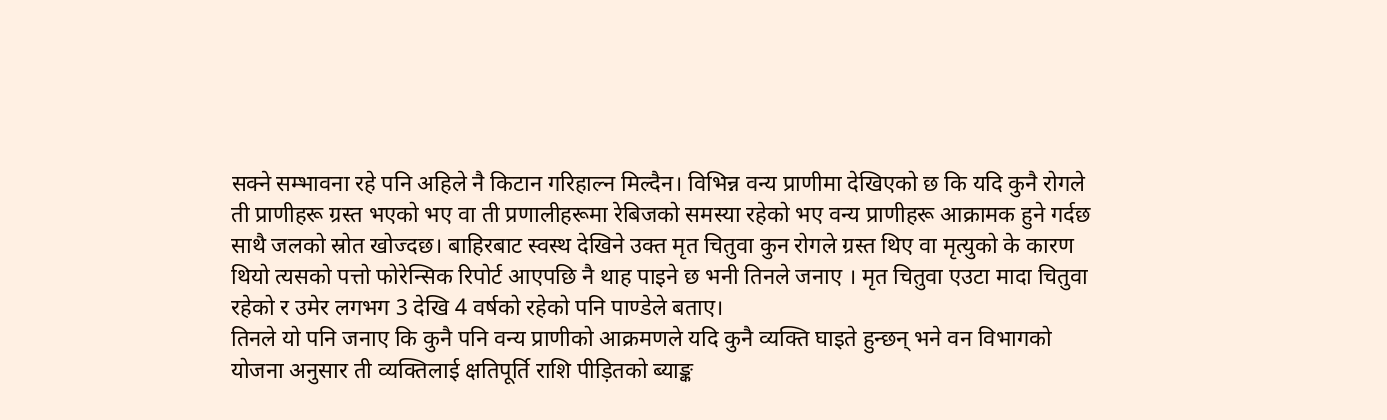सक्ने सम्भावना रहे पनि अहिले नै किटान गरिहाल्न मिल्दैन। विभिन्न वन्य प्राणीमा देखिएको छ कि यदि कुनै रोगले ती प्राणीहरू ग्रस्त भएको भए वा ती प्रणालीहरूमा रेबिजको समस्या रहेको भए वन्य प्राणीहरू आक्रामक हुने गर्दछ साथै जलको स्रोत खोज्दछ। बाहिरबाट स्वस्थ देखिने उक्त मृत चितुवा कुन रोगले ग्रस्त थिए वा मृत्युको के कारण थियो त्यसको पत्तो फोरेन्सिक रिपोर्ट आएपछि नै थाह पाइने छ भनी तिनले जनाए । मृत चितुवा एउटा मादा चितुवा रहेको र उमेर लगभग 3 देखि 4 वर्षको रहेको पनि पाण्डेले बताए।
तिनले यो पनि जनाए कि कुनै पनि वन्य प्राणीको आक्रमणले यदि कुनै व्यक्ति घाइते हुन्छन्‌‍ भने वन विभागको योजना अनुसार ती व्यक्तिलाई क्षतिपूर्ति राशि पीड़ितको ब्याङ्क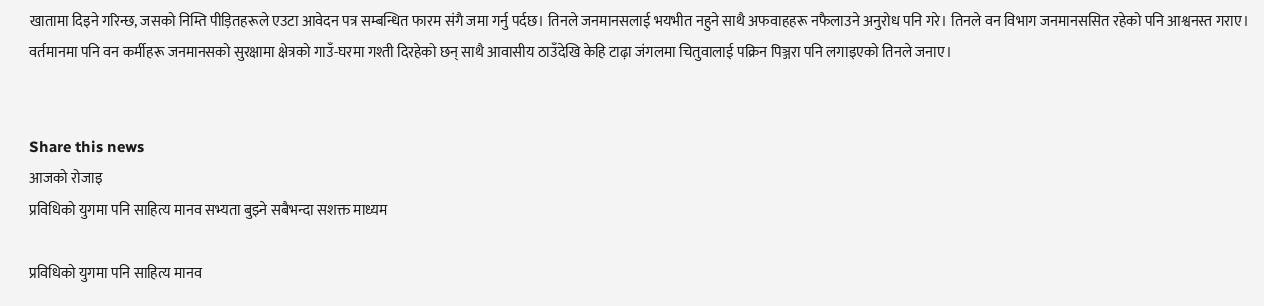खातामा दिइने गरिन्छ, जसको निम्ति पीड़ितहरूले एउटा आवेदन पत्र सम्बन्धित फारम संगै जमा गर्नु पर्दछ। तिनले जनमानसलाई भयभीत नहुने साथै अफवाहहरू नफैलाउने अनुरोध पनि गरे। तिनले वन विभाग जनमानससित रहेको पनि आश्वनस्त गराए।
वर्तमानमा पनि वन कर्मीहरू जनमानसको सुरक्षामा क्षेत्रको गाउँ-घरमा गश्ती दिरहेको छन्‌‍ साथै आवासीय ठाउँदेखि केहि टाढ़ा जंगलमा चितुवालाई पक्रिन पिञ्जरा पनि लगाइएको तिनले जनाए।


Share this news
आजको रोजाइ
प्रविधिको युगमा पनि साहित्य मानव सभ्यता बुझ्ने सबैभन्दा सशक्त माध्यम

प्रविधिको युगमा पनि साहित्य मानव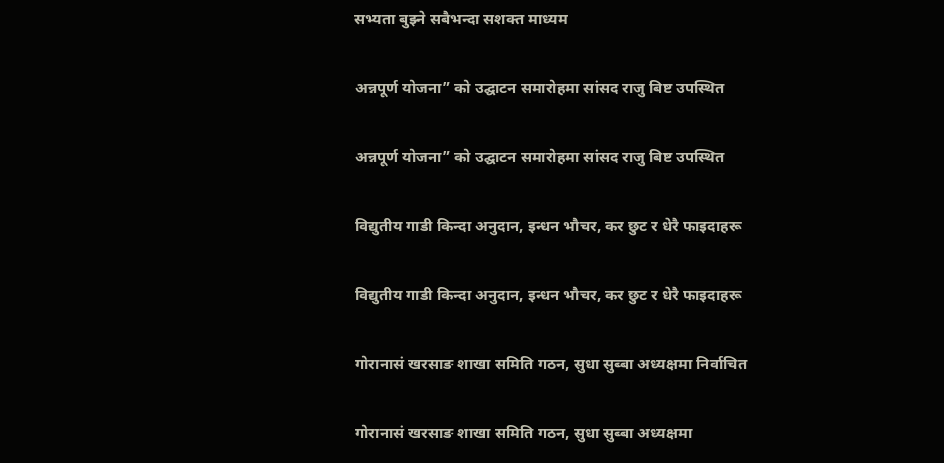सभ्यता बुझ्ने सबैभन्दा सशक्त माध्यम

अन्नपूर्ण योजना” को उद्घाटन समारोहमा सांसद राजु बिष्ट उपस्थित

अन्नपूर्ण योजना” को उद्घाटन समारोहमा सांसद राजु बिष्ट उपस्थित

विद्युतीय गाडी किन्दा अनुदान, इन्धन भौचर, कर छुट र धेरै फाइदाहरू

विद्युतीय गाडी किन्दा अनुदान, इन्धन भौचर, कर छुट र धेरै फाइदाहरू

गोरानासं खरसाङ शाखा समिति गठन, सुधा सुब्बा अध्यक्षमा निर्वाचित

गोरानासं खरसाङ शाखा समिति गठन, सुधा सुब्बा अध्यक्षमा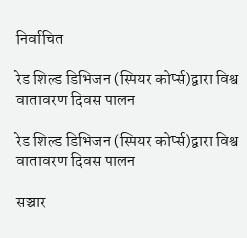निर्वाचित

रेड शिल्ड डिभिजन (स्पियर कोर्प्स)द्वारा विश्व वातावरण दिवस पालन

रेड शिल्ड डिभिजन (स्पियर कोर्प्स)द्वारा विश्व वातावरण दिवस पालन

सञ्चार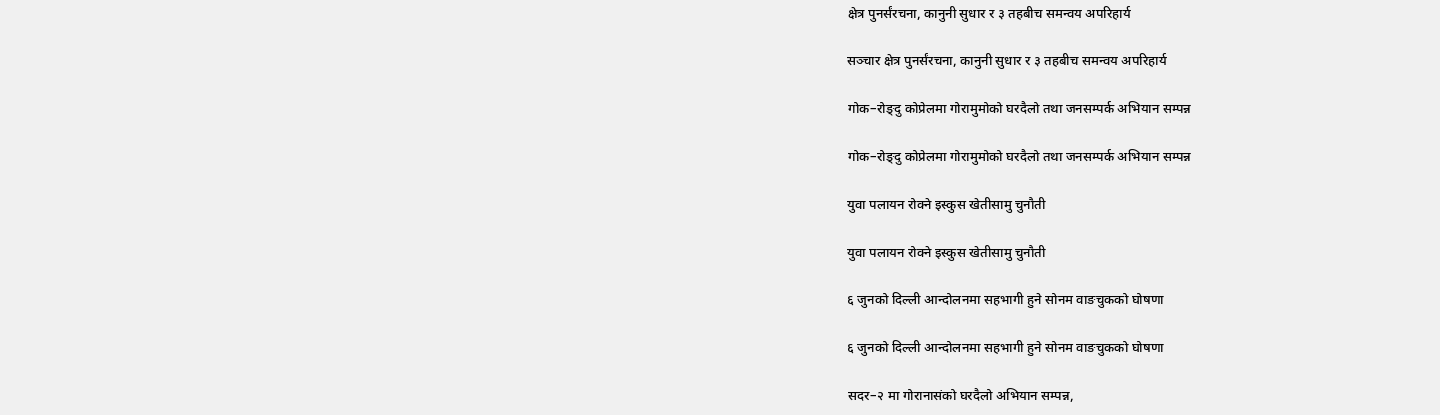क्षेत्र पुनर्संरचना, कानुनी सुधार र ३ तहबीच समन्वय अपरिहार्य

सञ्चार क्षेत्र पुनर्संरचना, कानुनी सुधार र ३ तहबीच समन्वय अपरिहार्य

गोक–रोङ्दु कोप्रेलमा गोरामुमोको घरदैलो तथा जनसम्पर्क अभियान सम्पन्न

गोक–रोङ्दु कोप्रेलमा गोरामुमोको घरदैलो तथा जनसम्पर्क अभियान सम्पन्न

युवा पलायन रोक्ने इस्कुस खेतीसामु चुनौती

युवा पलायन रोक्ने इस्कुस खेतीसामु चुनौती

६ जुनको दिल्ली आन्दोलनमा सहभागी हुने सोनम वाङचुकको घोषणा

६ जुनको दिल्ली आन्दोलनमा सहभागी हुने सोनम वाङचुकको घोषणा

सदर–२ मा गोरानासंको घरदैलो अभियान सम्पन्न,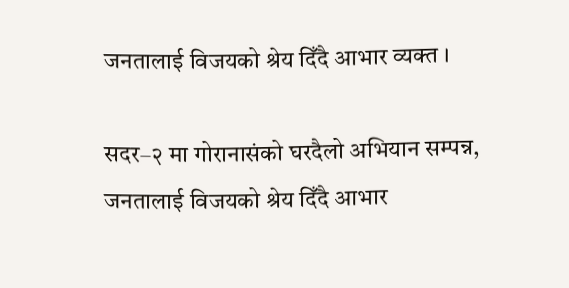जनतालाई विजयको श्रेय दिँदै आभार व्यक्त ।

सदर–२ मा गोरानासंको घरदैलो अभियान सम्पन्न, जनतालाई विजयको श्रेय दिँदै आभार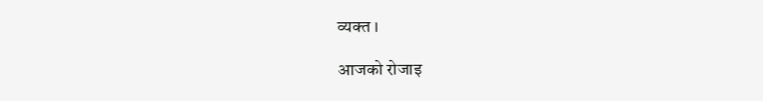व्यक्त ।

आजको रोजाइ